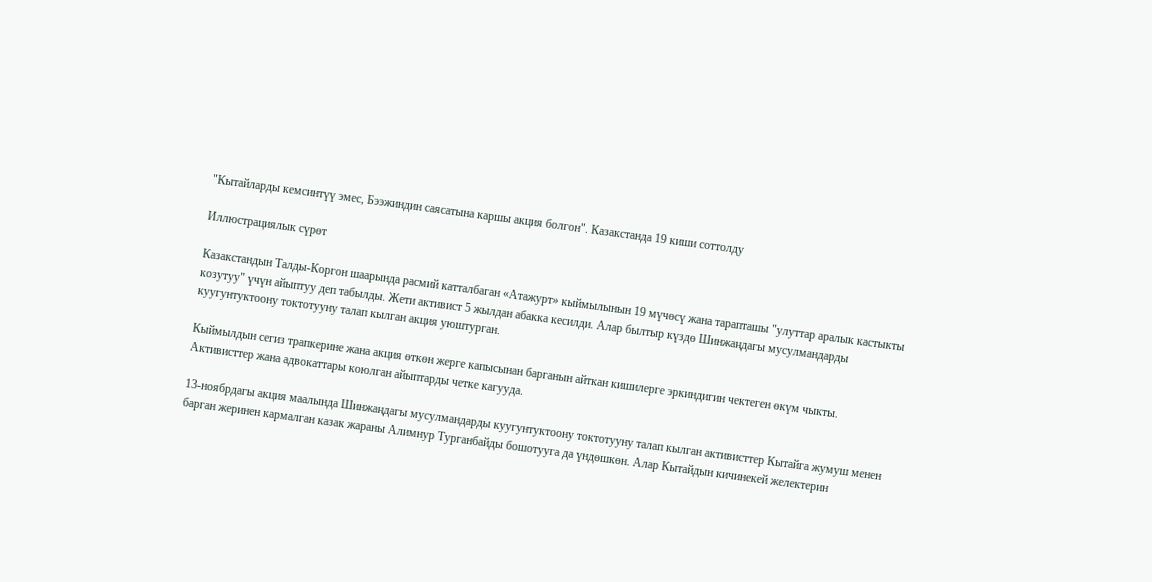"Кытайларды кемсинтүү эмес, Бээжиндин саясатына каршы акция болгон". Казакстанда 19 киши соттолду

Иллюстрациялык сүрөт

Казакстандын Талды-Коргон шаарында расмий катталбаган «Атажурт» кыймылынын 19 мүчөсү жана тарапташы "улуттар аралык кастыкты козутуу" үчүн айыптуу деп табылды. Жети активист 5 жылдан абакка кесилди. Алар былтыр күздө Шинжаңдагы мусулмандарды куугунтуктоону токтотууну талап кылган акция уюштурган.

Кыймылдын сегиз трапкерине жана акция өткөн жерге капысынан барганын айткан кишилерге эркиндигин чектеген өкүм чыкты. Активисттер жана адвокаттары коюлган айыптарды четке кагууда.

13-ноябрдагы акция маалында Шинжаңдагы мусулмандарды куугунтуктоону токтотууну талап кылган активисттер Кытайга жумуш менен барган жеринен кармалган казак жараны Алимнур Турганбайды бошотууга да үндөшкөн. Алар Кытайдын кичинекей желектерин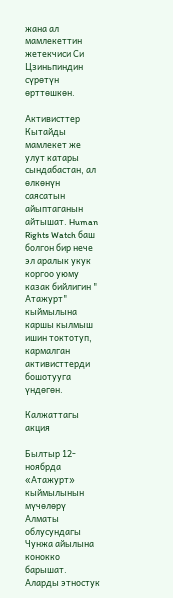жана ал мамлекеттин жетекчиси Си Цзиньпиндин сүрөтүн өрттөшкөн.

Активисттер Кытайды мамлекет же улут катары сындабастан, ал өлкөнүн саясатын айыптаганын айтышат. Human Rights Watch баш болгон бир нече эл аралык укук коргоо уюму казак бийлигин " Атажурт" кыймылына каршы кылмыш ишин токтотуп, кармалган активисттерди бошотууга үндөгөн.

Калжаттагы акция

Былтыр 12-ноябрда «Атажурт» кыймылынын мүчөлөрү Алматы облусундагы Чунжа айылына конокко барышат. Аларды этностук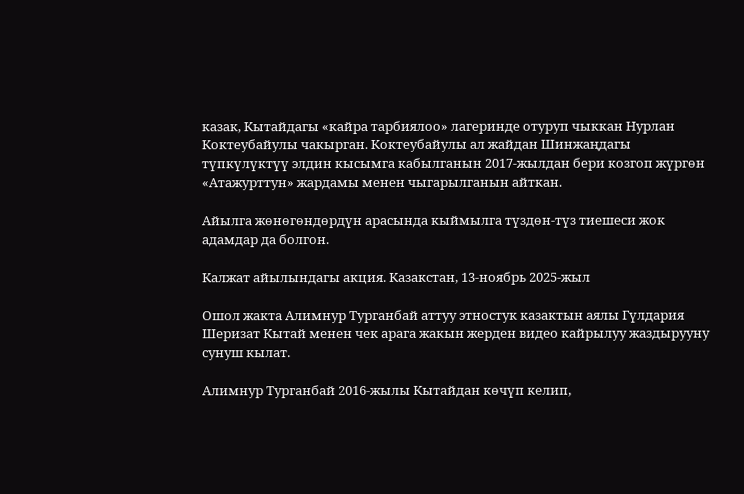казак, Кытайдагы «кайра тарбиялоо» лагеринде отуруп чыккан Нурлан Коктеубайулы чакырган. Коктеубайулы ал жайдан Шинжаңдагы түпкүлүктүү элдин кысымга кабылганын 2017-жылдан бери козгоп жүргөн «Атажурттун» жардамы менен чыгарылганын айткан.

Айылга жөнөгөндөрдүн арасында кыймылга түздөн-түз тиешеси жок адамдар да болгон.

Калжат айылындагы акция. Казакстан, 13-ноябрь 2025-жыл

Ошол жакта Алимнур Турганбай аттуу этностук казактын аялы Гүлдария Шеризат Кытай менен чек арага жакын жерден видео кайрылуу жаздырууну сунуш кылат.

Алимнур Турганбай 2016-жылы Кытайдан көчүп келип,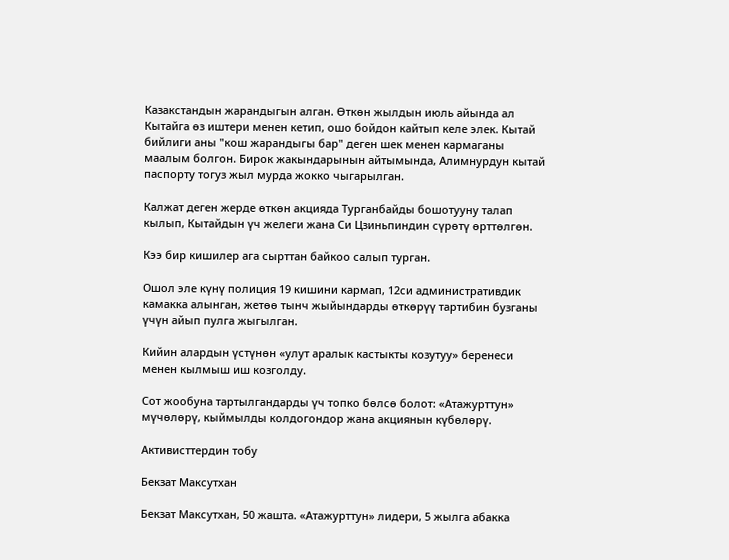Казакстандын жарандыгын алган. Өткөн жылдын июль айында ал Кытайга өз иштери менен кетип, ошо бойдон кайтып келе элек. Кытай бийлиги аны "кош жарандыгы бар" деген шек менен кармаганы маалым болгон. Бирок жакындарынын айтымында, Алимнурдун кытай паспорту тогуз жыл мурда жокко чыгарылган.

Калжат деген жерде өткөн акцияда Турганбайды бошотууну талап кылып, Кытайдын үч желеги жана Си Цзиньпиндин сүрөтү өрттөлгөн.

Кээ бир кишилер ага сырттан байкоо салып турган.

Ошол эле күнү полиция 19 кишини кармап, 12си административдик камакка алынган, жетөө тынч жыйындарды өткөрүү тартибин бузганы үчүн айып пулга жыгылган.

Кийин алардын үстүнөн «улут аралык кастыкты козутуу» беренеси менен кылмыш иш козголду.

Сот жообуна тартылгандарды үч топко бөлсө болот: «Атажурттун» мүчөлөрү, кыймылды колдогондор жана акциянын күбөлөрү.

Активисттердин тобу

Бекзат Максутхан

Бекзат Максутхан, 50 жашта. «Атажурттун» лидери, 5 жылга абакка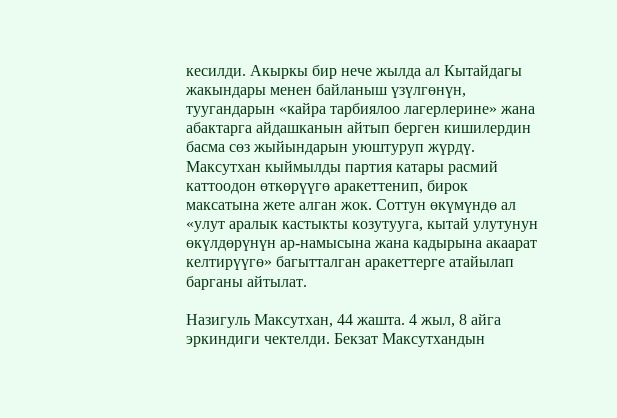кесилди. Акыркы бир нече жылда ал Кытайдагы жакындары менен байланыш үзүлгөнүн, туугандарын «кайра тарбиялоо лагерлерине» жана абактарга айдашканын айтып берген кишилердин басма сөз жыйындарын уюштуруп жүрдү. Максутхан кыймылды партия катары расмий каттоодон өткөрүүгө аракеттенип, бирок максатына жете алган жок. Соттун өкүмүндө ал «улут аралык кастыкты козутууга, кытай улутунун өкүлдөрүнүн ар-намысына жана кадырына акаарат келтирүүгө» багытталган аракеттерге атайылап барганы айтылат.

Назигуль Максутхан, 44 жашта. 4 жыл, 8 айга эркиндиги чектелди. Бекзат Максутхандын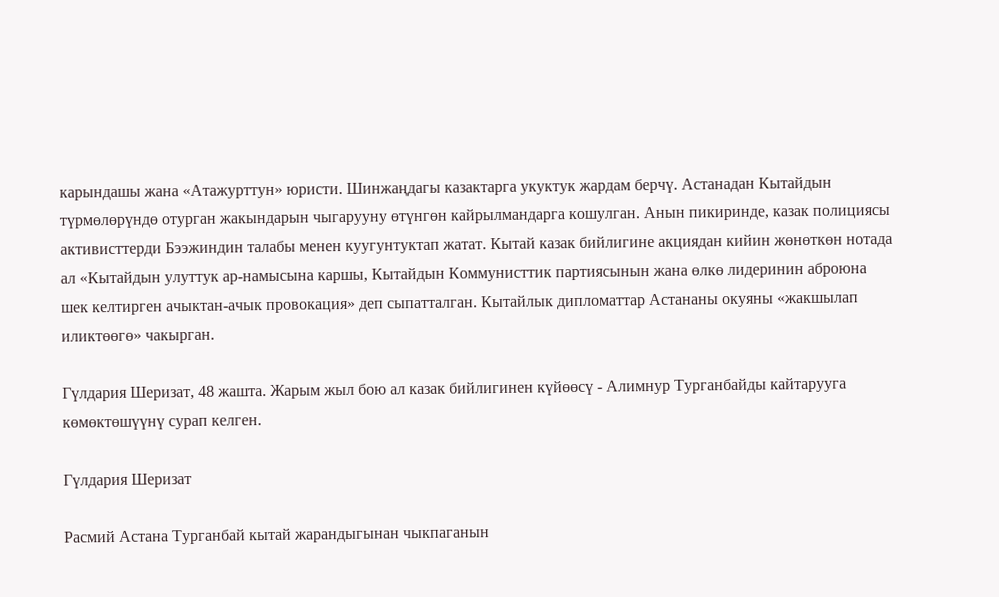карындашы жана «Атажурттун» юристи. Шинжаңдагы казактарга укуктук жардам берчү. Астанадан Кытайдын түрмөлөрүндө отурган жакындарын чыгарууну өтүнгөн кайрылмандарга кошулган. Анын пикиринде, казак полициясы активисттерди Бээжиндин талабы менен куугунтуктап жатат. Кытай казак бийлигине акциядан кийин жөнөткөн нотада ал «Кытайдын улуттук ар-намысына каршы, Кытайдын Коммунисттик партиясынын жана өлкө лидеринин аброюна шек келтирген ачыктан-ачык провокация» деп сыпатталган. Кытайлык дипломаттар Астананы окуяны «жакшылап иликтөөгө» чакырган.

Гүлдария Шеризат, 48 жашта. Жарым жыл бою ал казак бийлигинен күйөөсү - Алимнур Турганбайды кайтарууга көмөктөшүүнү сурап келген.

Гүлдария Шеризат

Расмий Астана Турганбай кытай жарандыгынан чыкпаганын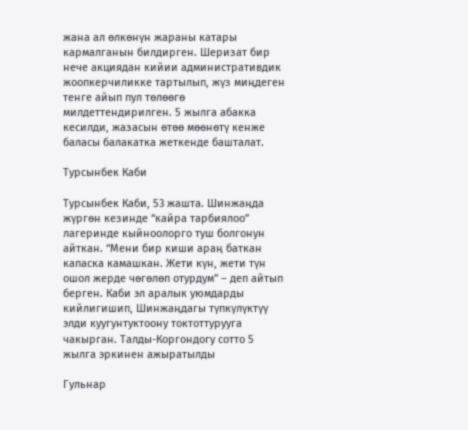жана ал өлкөнүн жараны катары кармалганын билдирген. Шеризат бир нече акциядан кийии административдик жоопкерчиликке тартылып, жүз миңдеген тенге айып пул төлөөгө милдеттендирилген. 5 жылга абакка кесилди, жазасын өтөө мөөнөтү кенже баласы балакатка жеткенде башталат.

Турсынбек Каби

Турсынбек Каби, 53 жашта. Шинжаңда жүргөн кезинде “кайра тарбиялоо” лагеринде кыйноолорго туш болгонун айткан. “Мени бир киши араң баткан капаска камашкан. Жети күн, жети түн ошол жерде чөгөлөп отурдум” – деп айтып берген. Каби эл аралык уюмдарды кийлигишип, Шинжаңдагы түпкүлүктүү элди куугунтуктоону токтоттурууга чакырган. Талды-Коргондогу сотто 5 жылга эркинен ажыратылды

Гульнар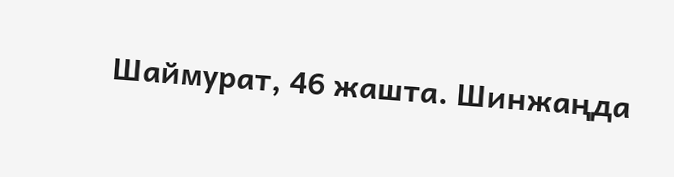Шаймурат, 46 жашта. Шинжаңда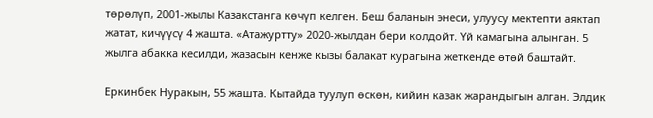төрөлүп, 2001-жылы Казакстанга көчүп келген. Беш баланын энеси, улуусу мектепти аяктап жатат, кичүүсү 4 жашта. «Атажуртту» 2020-жылдан бери колдойт. Үй камагына алынган. 5 жылга абакка кесилди, жазасын кенже кызы балакат курагына жеткенде өтөй баштайт.

Еркинбек Нуракын, 55 жашта. Кытайда туулуп өскөн, кийин казак жарандыгын алган. Элдик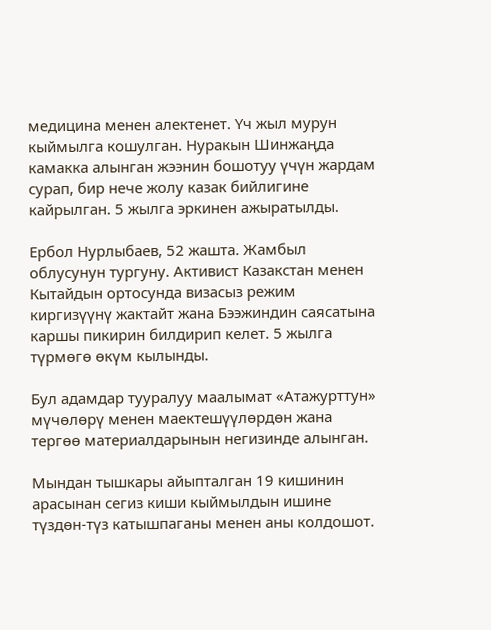медицина менен алектенет. Үч жыл мурун кыймылга кошулган. Нуракын Шинжаңда камакка алынган жээнин бошотуу үчүн жардам сурап, бир нече жолу казак бийлигине кайрылган. 5 жылга эркинен ажыратылды.

Ербол Нурлыбаев, 52 жашта. Жамбыл облусунун тургуну. Активист Казакстан менен Кытайдын ортосунда визасыз режим киргизүүнү жактайт жана Бээжиндин саясатына каршы пикирин билдирип келет. 5 жылга түрмөгө өкүм кылынды.

Бул адамдар тууралуу маалымат «Атажурттун» мүчөлөрү менен маектешүүлөрдөн жана тергөө материалдарынын негизинде алынган.

Мындан тышкары айыпталган 19 кишинин арасынан сегиз киши кыймылдын ишине түздөн-түз катышпаганы менен аны колдошот.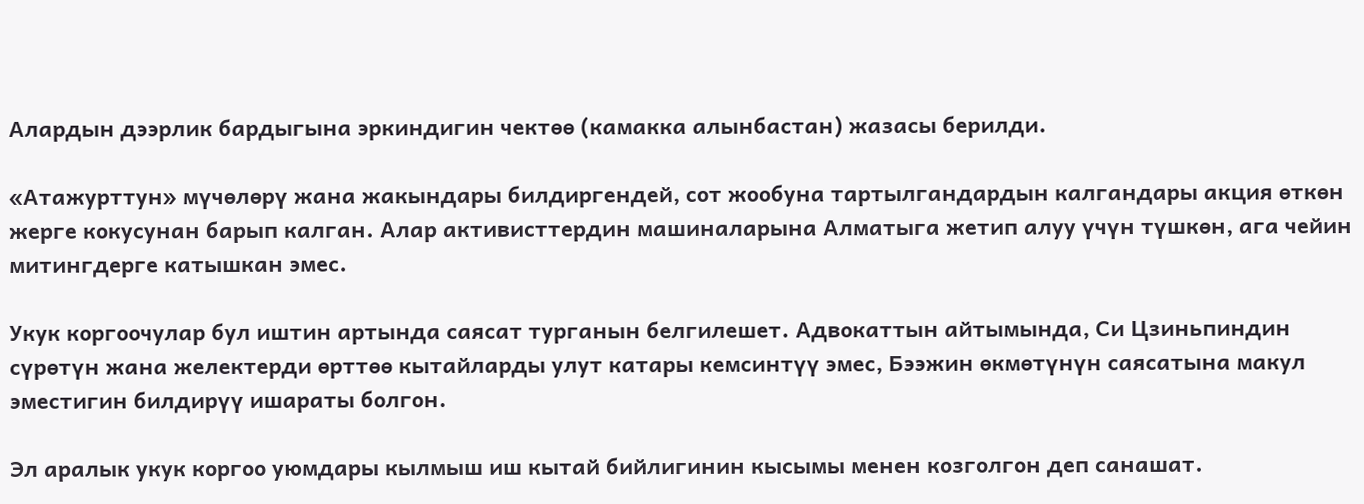Алардын дээрлик бардыгына эркиндигин чектөө (камакка алынбастан) жазасы берилди.

«Атажурттун» мүчөлөрү жана жакындары билдиргендей, сот жообуна тартылгандардын калгандары акция өткөн жерге кокусунан барып калган. Алар активисттердин машиналарына Алматыга жетип алуу үчүн түшкөн, ага чейин митингдерге катышкан эмес.

Укук коргоочулар бул иштин артында саясат турганын белгилешет. Адвокаттын айтымында, Си Цзиньпиндин сүрөтүн жана желектерди өрттөө кытайларды улут катары кемсинтүү эмес, Бээжин өкмөтүнүн саясатына макул эместигин билдирүү ишараты болгон.

Эл аралык укук коргоо уюмдары кылмыш иш кытай бийлигинин кысымы менен козголгон деп санашат.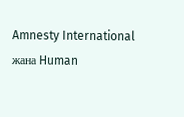Amnesty International жана Human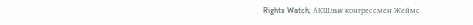Rights Watch, АКШлык конгрессмен Жеймс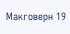Макговерн 19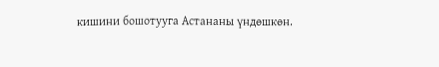кишини бошотууга Астананы үндөшкөн.